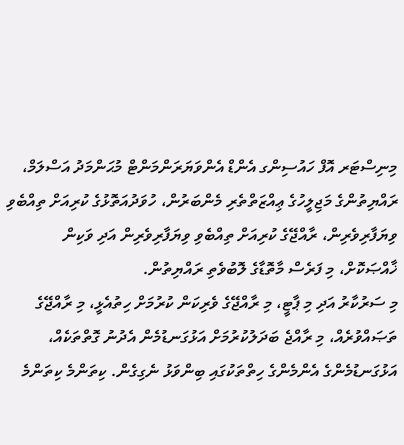މިނިސްޓަރ އޮފް ހައުސިންގ އެންޑް އެންވަޔަރަންމަންޓް މުޙަންމަދު އަސްލަމް، ރައްޔިތުންގެ މަޖިލީހުގެ ޢިއްޒަތްތެރި މެންބަރުން، ހުވަދުއަތޮޅުގެ ކުރިއަށް ތިއްބެވި ވިޔަފާރިވެރިން، ރާއްޖޭގެ ކުރިއަށް ތިއްބެވި ވިޔަފާރިވެރިން އަދި ވަކިން ޚާއްޞަކޮށް، މި ފަރެސް މާތޮޑާގެ ލޮބުވެތި ރައްޔިތުން.
މި ސަރުކާރު އަދި މި ޕާޓީ، މި ރާއްޖޭގެ ވެރިކަން ކުރުމަށް ހިތުއެޅީ، މި ރާއްޖޭގެ ތަޞައްވުރެއް، މި ރާއްޖެ ބަދަލުކުރުމަށް އަޅުގަނޑުމެން އެދުނު ގޮތްތަކެއް، އަޅުގަނޑުމެންގެ އެންމެންގެ ހިތްތަކުގައި ބިންވަޅު ނެގިގެން. ކިތަންމެ ކިތަންމެ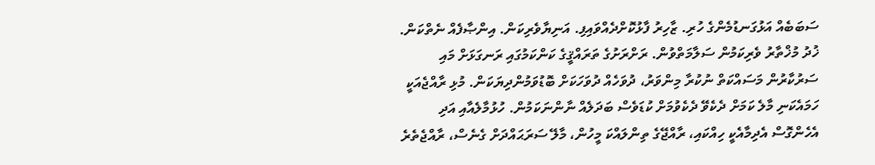ސަބަބެއް އަޅުގަނޑުމެންގެ ހުރި. ޒާހިރު ފާޅުކޮށްދެއްވައިފި. އަނިޔާވެރިކަން. އިންޞާފެއް ނެތްކަން. ޚުދު މުޚްތާރު ވެރިކަމުން ސަލާމަތްވުން. ރަށްރަށުގެ ތަރައްޤީގެ ކަންކަމުގައި ރަނގަޅަށް މައި ސަރުކާރުން މަސައްކަތް ނުކުރާ މިންވަރު، ދުވަހެއް ދުވަހަކަށް ބޮޑުވަމުންދިޔަކަން. މުޅި ރާއްޖެއަކީ ހަމައެކަނި މާލެ ކަމަށް ދެކެވޭ ދެކެވުމަށް ކުޑަވެސް ބަދަލެއް ނާންނަކަމުން. ހުޅުމާލެއާއި އަދި އެހެންގޮސް އެދިމާއެކީ ހިއްކައި، ރާއްޖޭގެ ތިންލައްކަ މީހުން، މާލޭ ސަރަޙައްދަށް ގެނެސް، ރާއްޖެތެރެ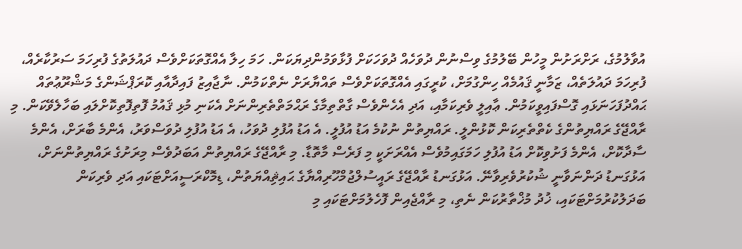އުވާލުމުގެ، ރަށްރަށުން މީހުން ބޭލުމުގެ ވިސްނުން ދުވަހެއް ދުވަހަކަށް ފުޅާވަމުންދިޔަކަން. ހަމަ ހިލާ އެއްގޮތަކަށްވެސް ދައުލަތުގެ ފުރިހަމަ ސަރުކާރެއް، ފުރިހަމަ ދައުލަތެއް، ޒަމާނީ ޤައުމެއް ހިންގުމަށް، ކުރީގައި އެއްގޮތަކަށްވެސް ތައްޔާރަށް ނެތްކަމުން. ނާޖާއިޒު ފައިދާއާއި ކޮރަޕްޝަންގެ މަޝްރޫޢުތައް ޙައްދުފަހަނަޅައި ގޮސްފައިވީކަމުން. ޢާއިލީ ވެރިކަމާއި، އަދި އެހެންވެސް ގާތްތިމާގެ ރަޙްމަތްތެރިންނަށް އެކަނި މުޅި ޤައުމު ފޮތިފޮތިކޮށްލައި ބަހާލެވޭކަން. މި ރާއްޖޭގެ ރައްޔިތުންގެ ކެތްތެރިކަން ކޮޅުންލީ. ރައްޔިތުން ނުކުމެ އަޑު އުފުލީ. އެ އަޑު އުފުލި ދުވަހު، އެ އަޑު އުފުލި ދުވަސްވަރު، އެންމެ ބާރަށް، އެންމެ ސާދާކޮށް، އެންމެ ފަށުވިކޮށް އަޑު އުފުލި ހަމަގައިމުވެސް އެއްރަށަކީ މި ފަރެސް މާތޮޑާ. މި ރާއްޖޭގެ ރައްޔިތުން އަބަދުވެސް މިރަށުގެ ރައްޔިތުންނަށް، އަޅުގަނޑު ދަންނަވާނީ ޝުކުރުވެރިވާނޭ. އަޅުގަނޑު ރާއްޖޭގެ ރައީސުލްޖުމްހޫރިއްޔާގެ ޙައިޘިއްޔަތުން، ޑިމޮކްރަސީއަށްޓަކައި އަދި ވެރިކަން ބަދަލުކުރުމަށްޓަކައި، ޚުދު މުޚްތާރުކަން ނެތި، މި ރާއްޖެއިން ފޮހެލުމަށްޓަކައި މި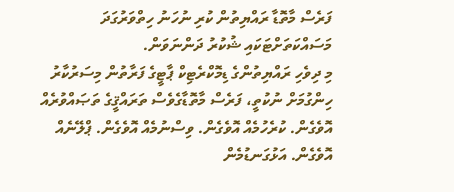ފަރެސް މާތޮޑާ ރައްޔިތުން ކުރި ނުހަނު ހިތްވަރުގަދަ މަސައްކަތަށްޓަކައި ޝުކުރު ދަންނަވަން.
މި ދިވެހި ރައްޔިތުންގެ ޑިމޮކްރެޓިކް ޕާޓީގެ ފަރާތުން މިސަރުކާރު ހިންގުމަށް ނުކުތީ، ފަރެސް މާތޮޑާގެވެސް ތަރައްޤީގެ ތަޞައްވުރެއް އޮވެގެން. ކުރެހުމެއް އޮވެގެން. ވިސްނުމެއް އޮވެގެން. ޕްލޭނެއް އޮވެގެން. އަޅުގަނޑުމެން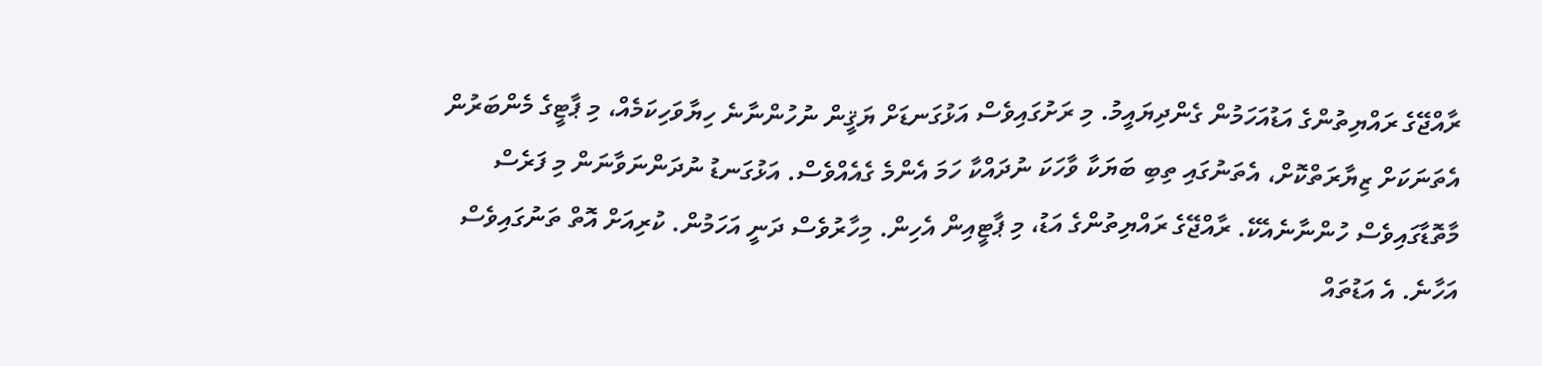ރާއްޖޭގެ ރައްޔިތުންގެ އަޑުއަހަމުން ގެންދިޔައީމު. މި ރަށުގައިވެސް އަޅުގަނޑަށް ޔަޤީން ނުހުންނާނެ ހިޔާވަހިކަމެއް، މި ޕާޓީގެ މެންބަރުން އެތަނަކަށް ޒިޔާރަތްކޮށް، އެތަނުގައި ތިބި ބަޔަކާ ވާހަކަ ނުދައްކާ ހަމަ އެންމެ ގެއެއްވެސް. އަޅުގަނޑު ނުދަންނަވާނަން މި ފަރެސް މާތޮޑާގައިވެސް ހުންނާނެއެކޭ. ރާއްޖޭގެ ރައްޔިތުންގެ އަޑު، މި ޕާޓީއިން އެހިން. މިހާރުވެސް ދަނީ އަހަމުން. ކުރިއަށް އޮތް ތަނުގައިވެސް އަހާނެ. އެ އަޑުތައް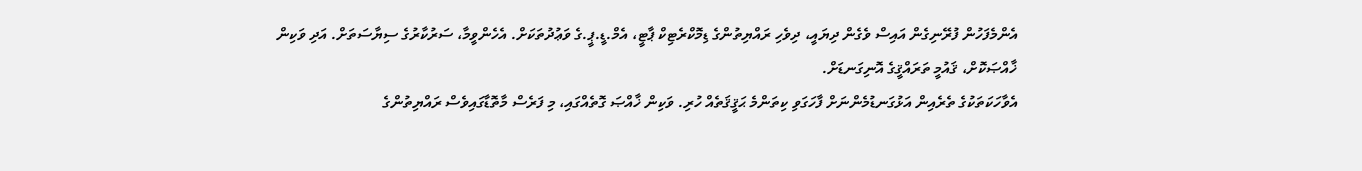އެންމެފަހުން ފުރޭނިގެން އައިސް ވެގެން ދިޔައީ، ދިވެހި ރައްޔިތުންގެ ޑިމޮކްރެޓިކް ޕާޓީ، އެމް.ޑީ.ޕީ.ގެ ވަޢުދުތަކަށް. އެހެންވީމާ، ސަރުކާރުގެ ސިޔާސަތަށް. އަދި ވަކިން ޚާއްޞަކޮށް، ޤައުމީ ތަރައްޤީގެ އޮނިގަނޑަށް.
އެވާހަކަތަކުގެ ތެރެއިން އަޅުގަނޑުމެންނަށް ފާހަގަވި ކިތަންމެ ޙަޤީޤަތެއް ހުރި. ވަކިން ޚާއްޞަ ގޮތެއްގައި، މި ފަރެސް މާތޮޑާގައިވެސް ރައްޔިތުންގެ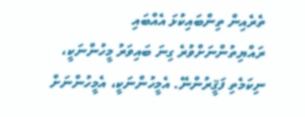ތެރެއިން ތިންބައިކުޅަ އެއްބައި ރައްޔިތުންނަށްވުރެ ގިނަ ބައިވަރު މީހުންނަކީ، ނިކަމެތި ފަޤީރުންނޭ. އެމީހުންނަކީ، އެމީހުންނަށް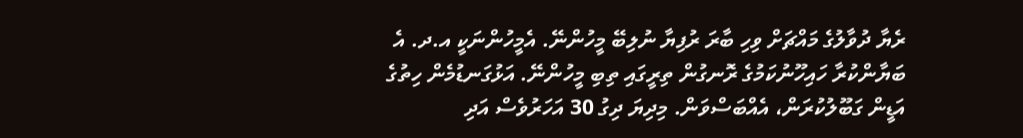ރެޔާ ދުވާލުގެ މައްޗަށް ވިހި ބާރަ ރުފިޔާ ނުލިބޭ މީހުންނޭ. އެމީހުންނަކީ އ.ދ. އެ ބަޔާންކުރާ ހައިހޫނުކަމުގެ ރޮނގުން ތިރީގައި ތިބި މީހުންނޭ. އަޅުގަނޑުމެން ހިތުގެ އަޑީން ގަބޫލުކުރަން، އެއްބަސްވަން. މިދިޔަ ދިގު 30 އަހަރުވެސް އަދި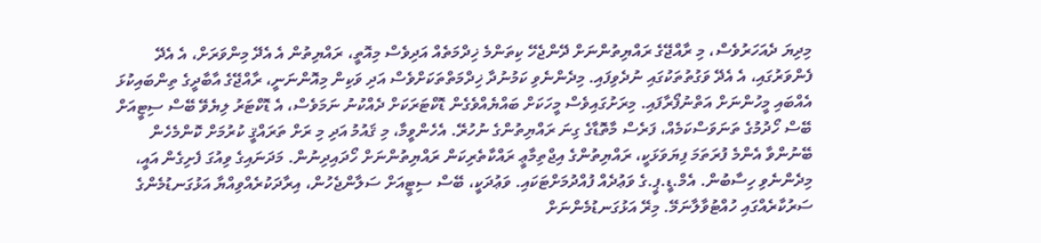މިދިޔަ ދެއަހަރުވެސް، މި ރާއްޖޭގެ ރައްޔިތުންނަށް ދޭންޖެހޭ ކިތަންމެ ޚިދްމަތެއް އަދިވެސް މިއޮތީ، ރައްޔިތުން އެ އެދޭ މިންވަރަށް، އެ އެދޭ ފެންވަރުގައި، އެ އެދޭ ވަގުތުތަކުގައި ނުދެވިފައި. މިދެންނެވި ކަމުނުދާ ޚިދްމަތްތަކަށްވެސް އަދި ވަކިން މިއޮންނަނީ، ރާއްޖޭގެ އާބާދީގެ ތިންބައިކުޅަ އެއްބައި މީހުންނަށް އަތްނުފޯރާފައި. މިރަށުގައިވެސް މީހަކަށް ބައްޔެއްވެގެން ޑޮކްޓަރަކަށް ދެއްކުނު ނަމަވެސް، އެ ޑޮކްޓަރު ލިޔެވޭ ބޭސް ސިޓީއަށް ބޭސް ހޯދުމުގެ ތަނަވަސްކަމެއް، ފަރެސް މާތޮޑާގެ ގިނަ ރައްޔިތުންގެ ނުހުރޭ. އެހެންވީމާ، މި ޤައުމު އަދި މި ރަށް ތަރައްޤީ ކުރުމަށް ކޮންމެހެން ބޭނުންވާ އެންމެ ފުރަތަމަ ފިޔަވަޅަކީ، ރައްޔިތުންގެ އިޖްތިމާޢީ ރައްކާތެރިކަން ރައްޔިތުންނަށް ހޯދައިދިނުން. މަދަނައިގެ ވިއުގަ ފެށިގެން އައީ، މިދެންނެވި ހިސާބުން. އެމް.ޑީ.ޕީ.ގެ ވަޢުދެއް ފުއްދުމަށްޓަކައި. ވަޢުދަކީ، ބޭސް ސިޓީއަށް ސަލާންޖެހުން، އިރާދަކުރެއްވިއްޔާ އަޅުގަނޑުމެންގެ ސަރުކާރެއްގައި ހުއްޓުވާލާނަމޭ. މިރޭ އަޅުގަނޑުމެންނަށް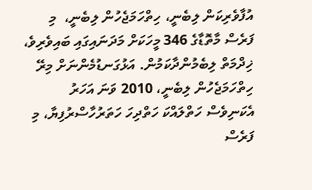އުފާވެރިކަން ލިބެނީ، ހިތްހަމަޖެހުން ލިބެނީ،  މި ފަރެސް މާތޮޑާގެ 346 މީހަކަށް މަދަނައިގައި ބައިވެރިވެ، ޚިދްމަތް ލިބެމުންދާކަމުން. އަޅުގަނޑުމެންނަށް މިރޭ ހިތްހަމަޖެހުން ލިބެނީ، 2010 ވަނަ އަހަރު އެކަނިވެސް ހަތްލައްކަ ހަތްދިހަ ހަތަރުހާސްރުފިޔާ، މި ފަރެސް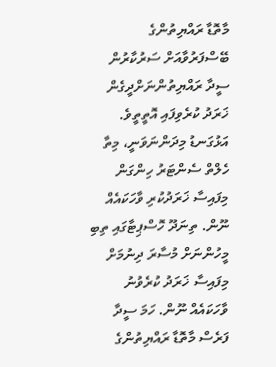މާތޮޑާ ރައްޔިތުންގެ ބޭސްފަރުވާއަށް ސަރުކާރުން ސީދާ ރައްޔިތުންނަށްދީގެން ޚަރަދު ކުރެވިފައި އޮތީތީވެ. އަޅުގަނޑު މިދަންނަވަނީ، މިތާ ހެލްތް ސެންޓަރު ހިންގަން މިފައިސާ ޚަރަދުކުރި ވާހަކައެއް ނޫން. ތިނަދޫ ހޮސްޕިޓާގައި ތިބި މީހުންނަށް މުސާރަ ދިނުމަށް މިފައިސާ ޚަރަދު ކުރެވުނު ވާހަކައެއް ނޫން. ހަމަ ސީދާ ފަރެސް މާތޮޑާ ރައްޔިތުންގެ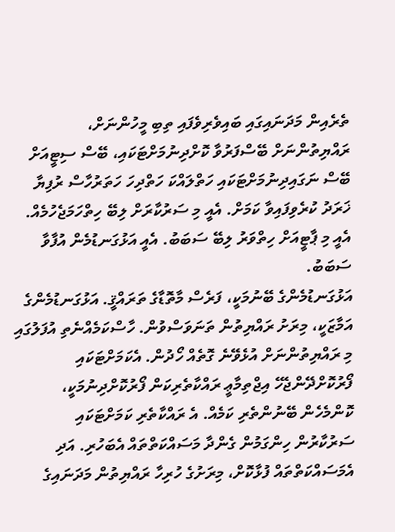ތެރެއިން މަދަނައިގައި ބައިވެރިވެފައި ތިބި މީހުންނަށް، ރައްޔިތުންނަށް ބޭސްފަރުވާ ކޮށްދިނުމަށްޓަކައި، ބޭސް ސިޓީއަށް ބޭސް ނަގައިދިނުމަށްޓަކައި ހަތްލައްކަ ހަތްދިހަ ހަތަރުހާސް ރުފިޔާ ޚަރަދު ކުރެވިފައިވާ ކަމަށް. އެއީ މި ސަރުކާރަށް ލިބޭ ހިތްހަމަޖެހުމެއް. އެއީ މި ޕާޓީއަށް ހިތްވަރު ލިބޭ ސަބަބު. އެއީ އަޅުގަނޑުމެން އުފާވާ ސަބަބު.
އަޅުގަނޑުމެންގެ ބޭނުމަކީ، ފަރެސް މާތޮޑާގެ ތަރައްޤީ. އަޅުގަނޑުމެންގެ އަމާޒަކީ، މިރަށު ރައްޔިތުން ތަނަވަސްވުން. ހާސްކަމެއްނެތި އުފަލުގައި މި ރައްޔިތުންނަށް އުޅެވޭނެ ގޮތެއް ހޯދުން. އެކަމަށްޓަކައި ފޯރުކޮށްދޭންޖެހޭ އިޖްތިމާޢީ ރައްކާތެރިކަން ފޯރުކޮށްދިނުމަކީ، ކޮންމެހެން ބޭނުންތެރި ކަމެއް. އެ ރައްކާތެރި ކަމަށްޓަކައި ސަރުކާރުން ހިންގަމުން ގެންދާ މަސައްކަތްތައް އެބަހުރި. އަދި އެމަސައްކަތްތައް ފުޅާކޮށް، މިރަށުގެ ހުރިހާ ރައްޔިތުން މަދަނައިގެ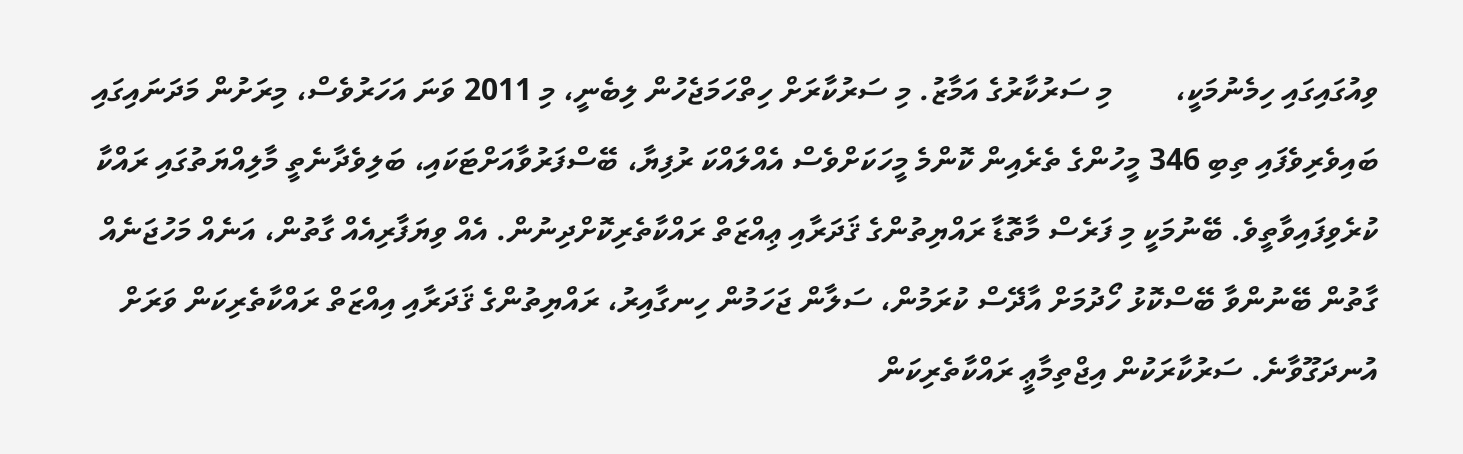ވިއުގައިގައި ހިމެނުމަކީ،        މި ސަރުކާރުގެ އަމާޒު. މި ސަރުކާރަށް ހިތްހަމަޖެހުން ލިބެނީ، މި 2011 ވަނަ އަހަރުވެސް، މިރަށުން މަދަނައިގައި ބައިވެރިވެފައި ތިބި 346 މީހުންގެ ތެރެއިން ކޮންމެ މީހަކަށްވެސް އެއްލައްކަ ރުފިޔާ، ބޭސްފަރުވާއަށްޓަކައި، ބަލިވެދާނެތީ މާލިއްޔަތުގައި ރައްކާ ކުރެވިފައިވާތީވެ. ބޭނުމަކީ މި ފަރެސް މާތޮޑާ ރައްޔިތުންގެ ޤަދަރާއި ޢިއްޒަތް ރައްކާތެރިކޮށްދިނުން. އެއް ވިޔަފާރިއެއް ގާތުން، އަނެއް މަހުޖަނެއް ގާތުން ބޭނުންވާ ބޭސްކޮޅު ހޯދުމަށް އާދޭސް ކުރަމުން، ސަލާން ޖަހަމުން ހިނގާއިރު، ރައްޔިތުންގެ ޤަދަރާއި އިއްޒަތް ރައްކާތެރިކަން ވަރަށް އުނދަގޫވާނެ. ސަރުކާރަކުން އިޖްތިމާޢީ ރައްކާތެރިކަން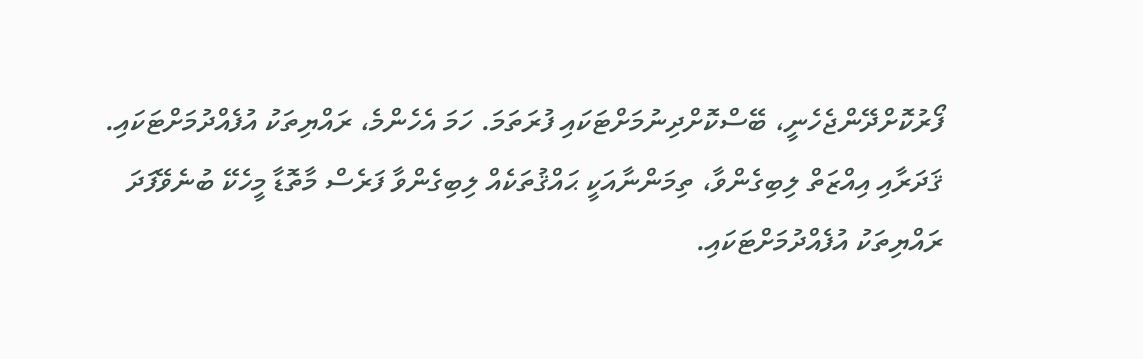ފޯރުކޮށްދޭންޖެހެނީ، ބޭސްކޮށްދިނުމަށްޓަކައި ފުރަތަމަ. ހަމަ އެހެންމެ، ރައްޔިތަކު އުފެއްދުމަށްޓަކައި. ޤަދަރާއި އިއްޒަތް ލިބިގެންވާ، ތިމަންނާއަކީ ޙައްޤުތަކެއް ލިބިގެންވާ ފަރެސް މާތޮޑާ މީހެކޭ ބުނެވޭފަދަ ރައްޔިތަކު އުފެއްދުމަށްޓަކައި.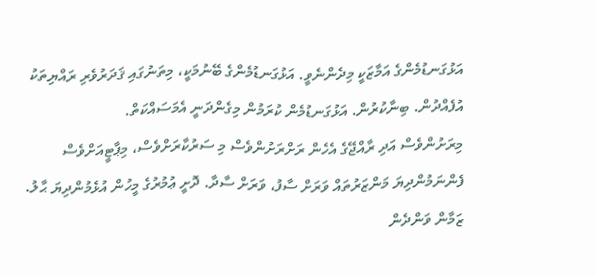އަޅުގަނޑުމެންގެ އަމާޒަކީ މިދެންނެވީ. އަޅުގަނޑުމެންގެ ބޭނުމަކީ، މިތަނުގައި ޤަދަރުވެރި ރައްޔިތަކު އުފެއްދުން. ބިނާކުރުން. އަޅުގަނޑުމެން ކުރަމުން މިގެންދަނީ އެމަސައްކަތް.
މިރަށުންވެސް އަދި ރާއްޖޭގެ އެހެން ރަށްރަށުންވެސް މި ސަރުކާރަށްވެސް، މިޕާޓީއަށްވެސް ފެންނަމުންދިޔަ މަންޒަރުތައް ވަރަށް ސާފު، ވަރަށް ސާދާ. ދޮށީ ޢުމުރުގެ މީހުން އުޅެމުންދިޔަ ޙާލު. ޒަމާން ވަންދެން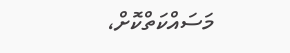މަސައްކަތްކޮށް،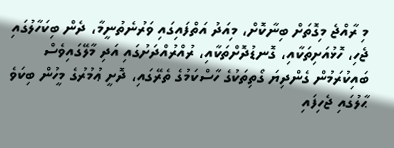މި ރާއްޖެ މިގޮތަށް ބިނާކޮށް، މިއަދު އަތްފައިގައި ވަރުނެތުނީމާ، ދެން ބިކަހާލުގައި ޖެހި، ހޮޅުއަށިތަކާއި، ގޮނޑުދޮށްތަކާއި، ރުއްރުއްދަށުގައި އަދި މާލޭގައިވެސް ބައިކުރަމުން ގެންދިޔަ ގޯތިތަކުގެ ހާސްކަމުގެ ތެރޭގައި، ދޮށީ ޢުމުރުގެ މީހުން ބިކަވެ ޙާލުގައި ޖެހިފައި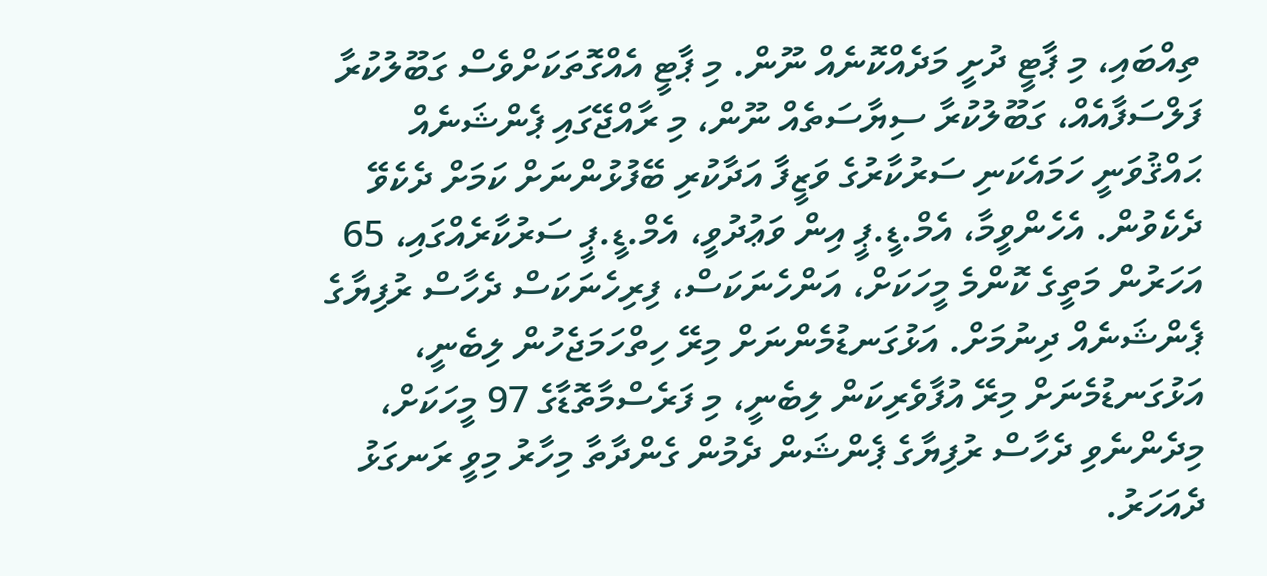ތިއްބައި، މި ޕާޓީ ދުށީ މަދެއްކޮނެއް ނޫން. މި ޕާޓީ އެއްގޮތަކަށްވެސް ގަބޫލުކުރާ ފަލްސަފާއެއް، ގަބޫލުކުރާ ސިޔާސަތެއް ނޫން، މި ރާއްޖޭގައި ޕެންޝަނެއް ޙައްޤުވަނީ ހަމައެކަނި ސަރުކާރުގެ ވަޒީފާ އަދާކުރި ބޭފުޅުންނަށް ކަމަށް ދެކެވޭ ދެކެވުން. އެހެންވީމާ، އެމް.ޑީ.ޕީ އިން ވަޢުދުވީ، އެމް.ޑީ.ޕީ ސަރުކާރެއްގައި، 65 އަހަރުން މަތީގެ ކޮންމެ މީހަކަށް، އަންހެނަކަސް، ފިރިހެނަކަސް ދެހާސް ރުފިޔާގެ ޕެންޝަނެއް ދިނުމަށް. އަޅުގަނޑުމެންނަށް މިރޭ ހިތްހަމަޖެހުން ލިބެނީ، އަޅުގަނޑުމެނަށް މިރޭ އުފާވެރިކަން ލިބެނީ، މި ފަރެސްމާތޮޑާގެ 97 މީހަކަށް، މިދެންނެވި ދެހާސް ރުފިޔާގެ ޕެންޝަން ދެމުން ގެންދާތާ މިހާރު މިވީ ރަނގަޅު ދެއަހަރު.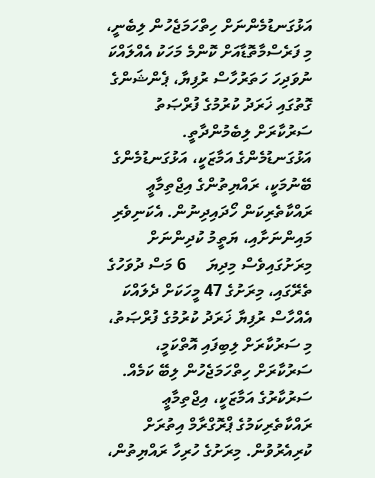އަޅުގަނޑުމެންނަށް ހިތްހަމަޖެހުން ލިބެނީ، މި ފަރެސްމާތޮޑާއަށް ކޮންމެ މަހަކު އެއްލައްކަ ނުވަދިހަ ހަތަރުހާސް ރުފިޔާ، ޕެންޝަންގެ ގޮތުގައި ޚަރަދު ކުރުމުގެ ފުރްޞަތު ސަރުކާރަށް ލިބެމުންދާތީ.
އަޅުގަނޑުމެންގެ އަމާޒަކީ، އަޅުގަނޑުމެންގެ ބޭނުމަކީ، ރައްޔިތުންގެ އިޖްތިމާޢީ ރައްކާތެރިކަން ހޯދައިދިނުން. އެކަނިވެރި މައިންނަށާއި، ޔަތީމު ކުދިންނަށް މިރަށުގައިވެސް މިދިޔަ     6 މަސް ދުވަހުގެ ތެރޭގައި، މިރަށުގެ 47 މީހަކަށް ދެލައްކަ އެއްހާސް ރުފިޔާ ޚަރަދު ކުރުމުގެ ފުރްޞަތު، މި ސަރުކާރަށް ލިބިފައި އޮތްކަމީ، ސަރުކާރަށް ހިތްހަމަޖެހުން ލިބޭ ކަމެއް. ސަރުކާރުގެ އަމާޒަކީ، އިޖްތިމާޢީ ރައްކާތެރިކަމުގެ ޕްރޮގްރާމް އިތުރަށް ކުރިއެރުވުން. މިރަށުގެ ހުރިހާ ރައްޔިތުން،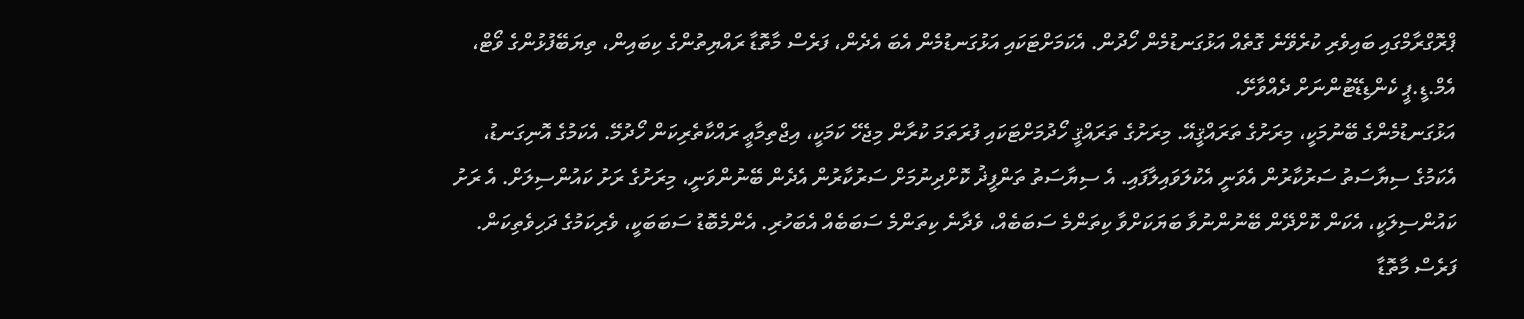ޕްރޮގްރާމްގައި ބައިވެރި ކުރެވޭނެ ގޮތެއް އަޅުގަނޑުމެން ހޯދުން. އެކަމަށްޓަކައި އަޅުގަނޑުމެން އެބަ އެދެން، ފަރެސް މާތޮޑާ ރައްޔިތުންގެ ކިބައިން، ތިޔަބޭފުޅުންގެ ވޯޓް، އެމް.ޑީ.ޕީ ކެންޑިޑޭޓުންނަށް ދެއްވާށޭ.
އަޅުގަނޑުމެންގެ ބޭނުމަކީ، މިރަށުގެ ތަރައްޤީއޭ. މިރަށުގެ ތަރައްޤީ ހޯދުމަށްޓަކައި ފުރަތަމަ ކުރާން މިޖެހޭ ކަމަކީ، އިޖްތިމާޢީ ރައްކާތެރިކަން ހޯދުމޭ. އެކަމުގެ އޮނިގަނޑު، އެކަމުގެ ސިޔާސަތު ސަރުކާރުން އެވަނީ އެކުލަވައިލާފައި. އެ ސިޔާސަތު ތަންފީޛު ކޮށްދިނުމަށް ސަރުކާރުން އެދެން ބޭނުންވަނީ، މިރަށުގެ ރަށު ކައުންސިލަށް. އެ ރަށު ކައުންސިލަކީ، އެކަން ކޮށްދޭން ބޭނުންނުވާ ބަޔަކަށްވާ ކިތަންމެ ސަބަބެއް، ވެދާނެ ކިތަންމެ ސަބަބެއް އެބަހުރި. އެންމެބޮޑު ސަބަބަކީ، ވެރިކަމުގެ ދަހިވެތިކަން. ފަރެސް މާތޮޑާ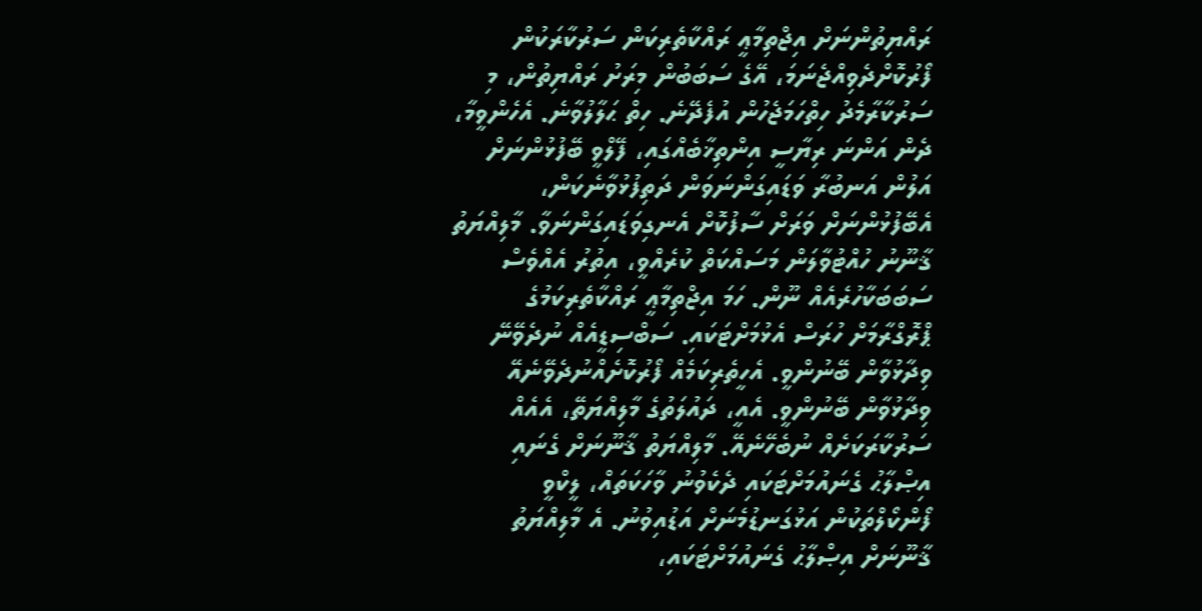ރައްޔިތުންނަށް އިޖްތިމާޢީ ރައްކާތެރިކަން ސަރުކާރަކުން ފޯރުކޮށްދެވިއްޖެނަމަ، އޭގެ ސަބަބުން މިރަށު ރައްޔިތުން، މި ސަރުކާރާމެދު ހިތްހަމަޖެހުން އުފެދޭނެ. ހިތް ޙަލާލުވާނެ. އެހެންވީމާ، ދެން އަންނަ ރިޔާސީ އިންތިޚާބެއްގައި، ފޭލްވީ ބޭފުޅުންނަށް އަލުން އަނބުރާ ވަޑައިގަންނަވަން ދަތިފުޅުވާނެކަން، އެބޭފުޅުންނަށް ވަރަށް ސާފުކޮށް އެނގިވަޑައިގަންނަވާ. މާލިއްޔަތު ޤާނޫނު ހުއްޓުވާލަން މަސައްކަތް ކުރެއްވީ، އިތުރު އެއްވެސް ސަބަބަކާހުރެއެއް ނޫން. ހަމަ އިޖްތިމާޢީ ރައްކާތެރިކަމުގެ ޕްރޮގްރާމަށް ހުރަސް އެޅުމަށްޓަކައި. ސަބްސިޑީއެއް ނުދެވޭނޭ ވިދާޅުވާން ބޭނުންވީ. އެހީތެރިކަމެއް ފޯރުކޮށެއްނުދެވޭނެއޭ ވިދާޅުވާން ބޭނުންވީ. އެއީ، ދައުލަތުގެ މާލިއްޔަތޭ، އެއެއް ސަރުކާރަކަށެއް ނުބެހޭނެއޭ. މާލިއްޔަތު ޤާނޫނަށް ގެނައި އިޞްލާޙު ގެނައުމަށްޓަކައި ދެކެވުނު ވާހަކަތައް، ލީކްވީ ފޯންކޯލްތަކުން އަޅުގަނޑުމެނަށް އަޑުއިވުނު. އެ މާލިއްޔަތު ޤާނޫނަށް އިޞްލާޙު ގެނައުމަށްޓަކައި،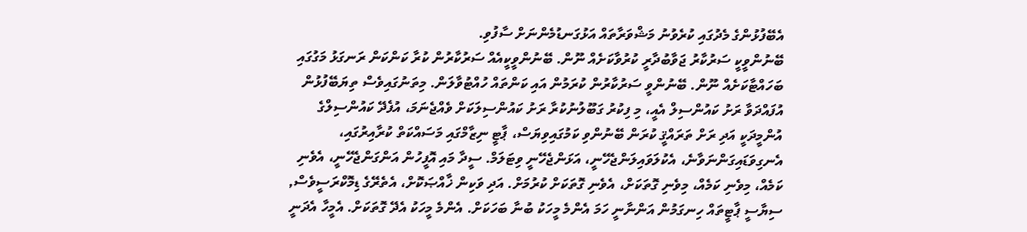އެބޭފުޅުންގެ މެދުގައި ކުރެވުނު މަޝްވަރާތައް އަޅުގަނޑުމެންނަށް ސާފުވި.
ބޭނުންވީކީ ސަރުކާރު ޖަވާބުދާރީ ކުރުވާކަށެއް ނޫން. ބޭނުންވީކީއެއް ސަރުކާރުން ކުރާ ކަންކަން ރަނގަޅު މަގުގައި ބަހައްޓާކަށެއް ނޫން. ބޭނުންވީ ސަރުކާރުން ކުރަމުން އައި ކަންތައް ހުއްޓުވާލަން. މިތަނުގައިވެސް ތިޔަބޭފުޅުން އުފައްދަވާ ރަށު ކައުންސިލް އެއީ، މި ފިކުރު ގަބޫލުނުކުރާ ރަށު ކައުންސިލަކަށް ވެއްޖެނަމަ، އުފެދޭ ކައުންސިލްގެ އުންމީދަކީ އަދި ރަށް ތަރައްޤީ ކުރަން ބޭނުންވި ކަމުގައިވިޔަސް، ޕާޓީ ނިޒާމްގައި މަސައްކަތް ކުރާއިރުގައި، އެނގިވަޑައިގަންނަވާނެ، އެކުލަވައިލަންޖެހޭނީ، އަޅަންޖެހޭނީ ވިޓަލަމް. ސީދާ މައި އޮފީހުން އަންގަންޖެހޭނީ، އެވެނި ކަމެއް، މިވެނި ކަމެއް، މިވެނި ގޮތަކަށް، އެވެނި ގޮތަކަށް ކުރުމަށް. އަދި ވަކިން ޚާއްޞަކޮށް، އެތެރޭގެ ޑިމޮކްރަސީވެސް, ސިޔާސީ ޕާޓީތައް ހިނގަމުން އަންނާނީ ހަމަ އެންމެ މީހަކު ބުނާ ބަހަކަށް. އެންމެ މީހަކު އެދޭ ގޮތަކަށް. އެމީހާ އެދަނީ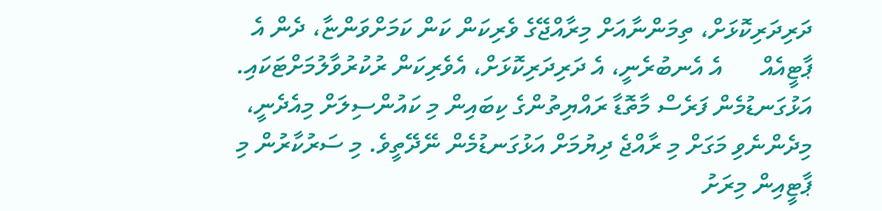ދަރިދަރިކޮޅަށް، ތިމަންނާއަށް މިރާއްޖޭގެ ވެރިކަން ކަން ކަމަށްވަންޏާ، ދެން އެ ޕާޓީއެއް      އެ އެނބުރެނީ، އެ ދަރިދަރިކޮޅަށް، އެވެރިކަން ރުކުރުވާލުމަށްޓަކައި.
އަޅުގަނޑުމެން ފަރެސް މާތޮޑާ ރައްޔިތުންގެ ކިބައިން މި ކައުންސިލަށް މިއެދެނީ، މިދެންނެވި މަގަށް މި ރާއްޖެ ދިޔުމަށް އަޅުގަނޑުމެން ނޭދޭތީވެ. މި ސަރުކާރުން މި ޕާޓީއިން މިރަށު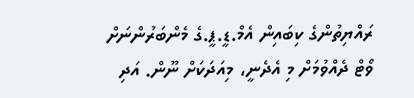ރައްޔިތުންގެ ކިބައިން އެމް.ޑީ.ޕީ.ގެ މެންބަރުންނަށް ވޯޓް ދެއްވުމަށް މި އެދެނީ، މިއަދަކަށް ނޫން. އަދި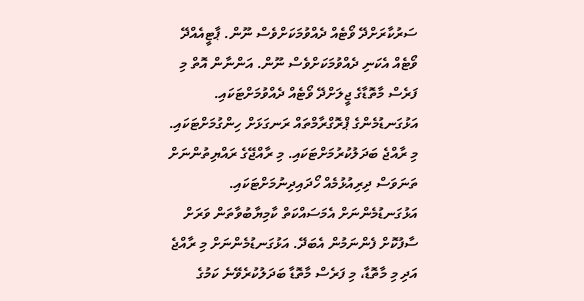ސަރުކާރަށްދޭ ވޯޓެއް ދެއްވުމަކަށްވެސް ނޫން. ޕާޓީއެއްދޭ ވޯޓެއް އެކަނި ދެއްވުމަކަށްވެސް ނޫން. އަންނާން އޮތް މި ފަރެސް މާތޮޑާގެ ޖީލަށްދޭ ވޯޓެއް ދެއްވުމަށްޓަކައި. އަޅުގަނޑުމެންގެ ޕްރޮގްރާމްތައް ރަނގަޅަށް ހިންގުމަށްޓަކައި. މި ރާއްޖެ ބަދަލުކުރުމަށްޓަކައި. މި ރާއްޖޭގެ ރައްޔިތުންނަށް ތަނަވަސް ދިރިއުޅުމެއް ހޯދައިދިނުމަށްޓަކައި. އަޅުގަނޑުމެންނަށް އެމަސައްކަތް ކާމިޔާބުވާތަން ވަރަށް ސާފުކޮށް ފެންނަމުން އެބަދޭ. އަޅުގަނޑުމެންނަށް މި ރާއްޖެ އަދި މި މާތޮޑާ، މި ފަރެސް މާތޮޑާ ބަދަލުކުރެވޭނެ ކަމުގެ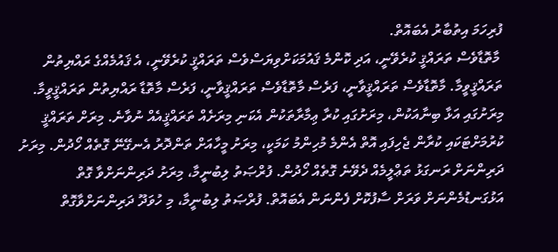ފުރިހަމަ އިތުބާރު އެބައޮތް.
 މާތޮޑާވެސް ތަރައްޤީ ކުރެވޭނީ، އަދި ކޮންމެ ޤައުމަކަށްވިޔަސްވެސް ތަރައްޤީ ކުރެވޭނީ، އެ ޤައުމެއްގެ ރައްޔިތުން ތަރައްޤީވީމާ. މާތޮޑާވެސް ތަރައްޤީވާނީ، ފަރެސް މާތޮޑާވެސް ތަރައްޤީވާނީ، ފަރެސް މާތޮޑާ ރައްޔިތުން ތަރައްޤީވީމާ. މިރަށުގައި އަޅާ ބިނާއަކުން، މިރަށުގައި ކުރާ ޢިމާރާތަކުން އެކަނި މިރަށެއް ތަރައްޤީއެއް ނުވާނެ. މިރަށް ތަރައްޤީ ކުރުމަށްޓަކައި ކުރާން ޖެހިފައި އޮތް އެންމެ މުހިންމު ކަމަކީ، މިރަށު މީހާއަށް ތަންދޮރު އެނގޭނޭ ގޮތެއް ހޯދުން. މިރަށު ދަރިންނަށް ރަނގަޅު ތަޢްލީމެއް ދެވޭނެ ގޮތެއް ހޯދުން. ފުރްޞަތު ލިބުނީމާ، މިރަށު ދަރިންނަށްވާ ގޮތް އަޅުގަނޑުމެންނަށް ވަރަށް ސާފުކޮށް ފެންނަން އެބައޮތް. ފުރްޞަތު ލިބުނީމާ، މި ހުވަދޫ ދަރިންނަށްވާގޮތް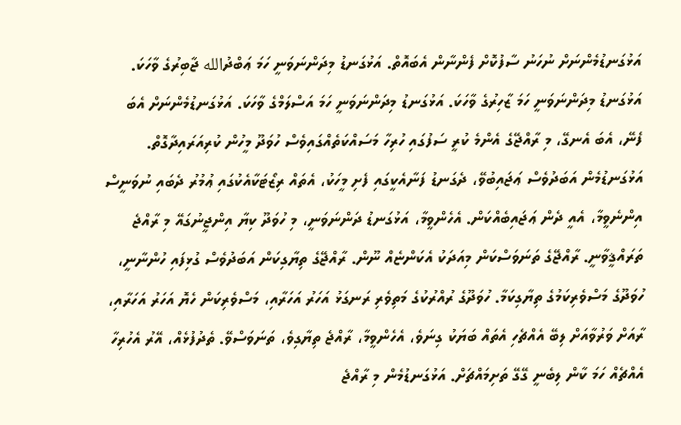އަޅުގަނޑުމެންނަށް ނުހަނު ސާފުކޮށް ފެންނާން އެބައޮތް. އަޅުގަނޑު މިދަންނަވަނީ ހަމަ ޢަބްދުالله ޖާބިރުގެ ވާހަކަ. އަޅުގަނޑު މިދަންނަވަނީ ހަމަ ޒާހިރުގެ ވާހަކަ. އަޅުގަނޑު މިދަންނަވަނީ ހަމަ އަސްލަމްގެ ވާހަކަ. އަޅުގަނޑުމެންނަށް އެބަ ފެނޭ، އެބަ އެނގޭ، މި ރާއްޖޭގެ އެންމެ ކުރީ ސަފުގައި ހުރިހާ މަސައްކަތެއްގައިވެސް ހުވަދޫ މީހުން ކުރިއަރައިދާގޮތް. އަޅުގަނޑުމެން އަބަދުވެސް ޢަޖައިބުވޭ، ދެގަނޑު ފަނާއެކީގައި ފެށި މީހަކު، އެތައް ރިޒޯޓަކާއެކުގައި ޢުމުރު ދެބައި ނުވަނީސް އިންނެވީމާ، އެއީ ދެން ޢަޖައިބެއްކަން. އެހެންވީމާ، އަޅުގަނޑު ދަންނަވަނީ، މި ހުވަދޫ ކިޔާ އިންޖީނުގައޭ މި ރާއްޖެ ތަރައްޤީވާނީ. ރާއްޖޭގެ ތަނަވަސްކަން މިއަދަކު އެކަންޏެއް ނޫން. ރާއްޖޭގެ ތިޔާގިކަން އަބަދުވެސް ގުޅިފައި ހުންނާނީ، ހުވަދޫގެ މަސްވެރިކަމުގެ ތިޔާގިކަމާ. ހުވަދޫގެ ރުއްރުކުގެ މަތިވެރި ރަނގަޅު އަހަރު އަހަރާއި، މަސްވެރިކަން ހެޔޮ އަހަރު އަހަރާއި، ރާއަށް ވަރުވާއަށް ލިބޭ އެއްޗެހި އެތައް ބަޔަކު ގިނަވެ، އެހެންވީމާ، ރާއްޖެ ތިޔާގިވެ، ތަނަވަސްވޭ. ތެދުފުޅެއް، އޭރު އެހުރިހާ އެއްޗެއް ހަމަ ކާން ލިބެނީ ގޭގޭ ތަށިމައްޗަށް. އަޅުގަނޑުމެން މި ރާއްޖެ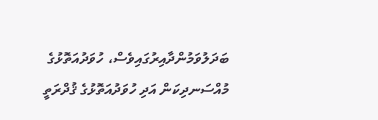ބަދަލުވަމުންދާއިރުގައިވެސް، ހުވަދުއަތޮޅުގެ މުއްސަނދިކަން އަދި ހުވަދުއަތޮޅުގެ ޤުދްރަތީ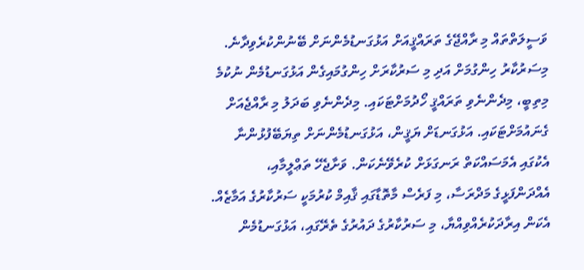ވަސީލަތްތައް މި ރާއްޖޭގެ ތަރައްޤީއަށް އަޅުގަނޑުމެންނަށް ބޭނުންކުރެވިދާނެ. މިސަރުކާރު ހިންގުމަށް އަދި މި ސަރުކާރަށް ހިންގުމައިގެން އަޅުގަނޑުމެން ނުކުމެ މިތިބީ، މިދެންނެވި ތަރައްޤީ ހޯދުމަށްޓަކައި. މިދެންނެވި ބަދަލު މި ރާއްޖެއަށް ގެނައުމަށްޓަކައި. އަޅުގަނޑަށް ޔަޤީން، އަޅުގަނޑުމެންނަށް ތިޔަބޭފުޅުންނާ އެކުގައި އެމަސައްކަތް ރަނގަޅަށް ކުރެވޭނެކަން. ވަށާޖެހޭ ތަޢްލީމާއި، އެއްދަންފަޅީގެ މަދްރަސާ، މި ފަރެސް މާތޮޑާގައި ޤާއިމް ކުރުމަކީ ސަރުކާރުގެ އަމާޒެއް. އެކަން އިރާދަކުރެއްވިއްޔާ، މި ސަރުކާރުގެ ދައުރުގެ ތެރޭގައި، އަޅުގަނޑުމެން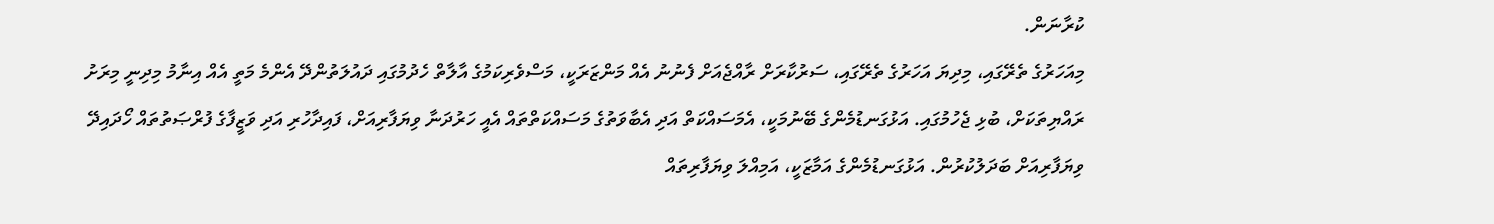ކުރާނަން.
މިއަހަރުގެ ތެރޭގައި، މިދިޔަ އަހަރުގެ ތެރޭގައި، ސަރުކާރަށް ރާއްޖެއަށް ފެނުނު އެއް މަންޒަރަކީ، މަސްވެރިކަމުގެ އާލާތް ހެދުމުގައި ދައުލަތުންދޭ އެންމެ މަތީ އެއް އިނާމު މިދިނީ މިރަށު ރައްޔިތަކަށް، ބުޅި ޖެހުމުގައި. އަޅުގަނޑުމެންގެ ބޭނުމަކީ، އެމަސައްކަތް އަދި އެބާވަތުގެ މަސައްކަތްތައް އެއީ ހަރުދަނާ ވިޔަފާރިއަށް، ފައިދާހުރި އަދި ވަޒީފާގެ ފުރްޞަތުތައް ހޯދައިދޭ ވިޔަފާރިއަށް ބަދަލުކުރުން. އަޅުގަނޑުމެންގެ އަމާޒަކީ، އަމިއްލަ ވިޔަފާރިތައް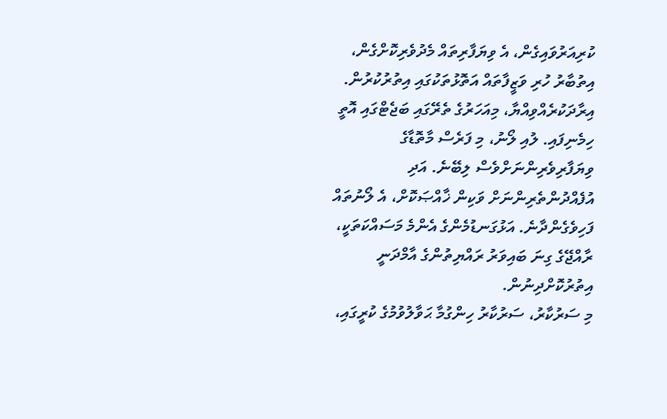ކުރިއަރުވައިގެން، އެ ވިޔަފާރިތައް މެދުވެރިކޮށްގެން، އިތުބާރު ހުރި ވަޒީފާތައް އަތޮޅުތަކުގައި އިތުރުކުރުން. އިރާދަކުރެއްވިއްޔާ، މިއަހަރުގެ ތެރޭގައި ބަޖެޓްގައި އޮތީ ހިމެނިފައި. ލުއި ލޯނު، މި ފަރެސް މާތޮޑާގެ ވިޔަފާރިވެރިންނަށްވެސް ލިބޭނެ. އަދި އުފެއްދުންތެރިންނަށް ވަކިން ޚާއްޞަކޮށް، އެ ލޯނުތައް ފަހިވެގެންދާނެ. އަޅުގަނޑުމެންގެ އެންމެ މަސައްކަތަކީ، ރާއްޖޭގެ ގިނަ ބައިވަރު ރައްޔިތުންގެ އާމްދަނީ އިތުރުކޮށްދިނުން.
މި ސަރުކާރު، ސަރުކާރު ހިންގުމާ ޙަވާލުވުމުގެ ކުރީގައި،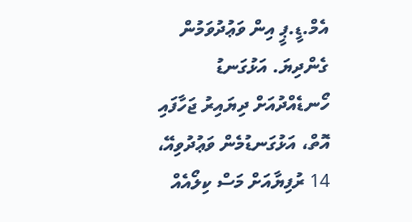އެމް.ޑީ.ޕީ އިން ވަޢުދުވަމުން ގެންދިޔަ. އަޅުގަނޑު ހޯނޑެއްދުއަށް ދިޔައިރު ޖަހާފައި އޮތް، އަޅުގަނޑުމެން ވަޢުދުވިއޭ، 14 ރުފިޔާއަށް މަސް ކިލޯއެއް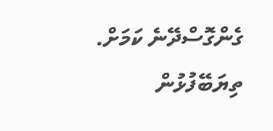ގެންގޮސްދޭނެ ކަމަށް. ތިޔަބޭފުޅުން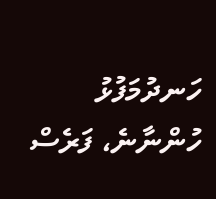ހަނދުމަފުޅު ހުންނާނެ، ފަރެސް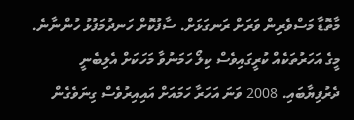މާތޮޑާ މަސްވެރިން ވަރަށް ރަނގަޅަށް. ސާފުކޮށް ހަނދުމަފުޅު ހުންނާނެ. މީގެ އަހަރުތަކެއް ކުރީގައިވެސް ކިލޯ ހަމަނުވާ މަހަކަށް އެލިބެނީ ދެރުފިޔާބައި. 2008 ވަނަ އަހަރާ ހަމައަށް އައިއިރުވެސް ގިނަވެގެން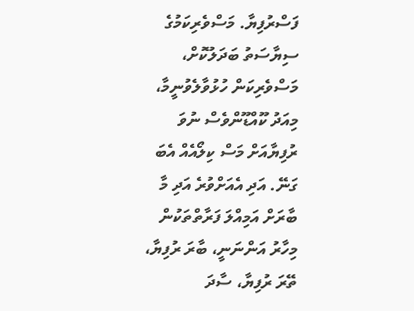ފަސްރުފިޔާ. މަސްވެރިކަމުގެ ސިޔާސަތު ބަދަލުކޮށް، މަސްވެރިކަން ހުޅުވާލެވުނީމާ، މިއަދު ކޫއްޑޫންވެސް ނުވަ ރުފިޔާއަށް މަސް ކިލޯއެއް އެބަ ގަނޭ. އަދި އެއަށްވުރެ އަދި މާ ބާރަށް އަމިއްލަ ފަރާތްތަކުން މިހާރު އަންނަނީ، ބާރަ ރުފިޔާ، ތޭރަ ރުފިޔާ، ސާދަ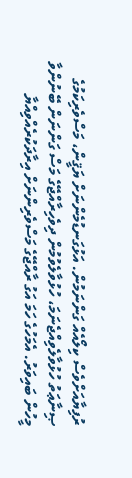ރުފިޔާއަށްވެސް ކިލޯއެއް ގަންނަމުން. އަޅުގަނޑުމެންނަށް ޔަޤީން، މަސްވެރިކަމުގެ ޞިނާޢަތު ހުޅުވާލެވިއްޖެނަމަ، ހުޅުވާލެވުމުން ދިވެހިރާއްޖޭގެ މަސް ގަންނަން ބޭނުންވާ މީހުން ބައިވަރު. އެމަހުގެ ހަމަ އަގު ރާއްޖޭގެ މަސްވެރިންނަށް އިރާދަކުރެއްވިއްޔާ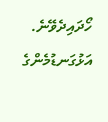ހޯދައިދެވޭނެ. އަޅުގަނޑުމެންގެ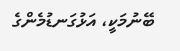ބޭނުމަކީ، އަޅުގަނޑުމެންގެ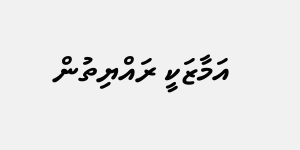އަމާޒަކީ ރައްޔިތުން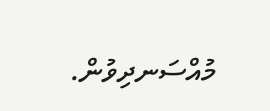މުއްސަނދިވުން.